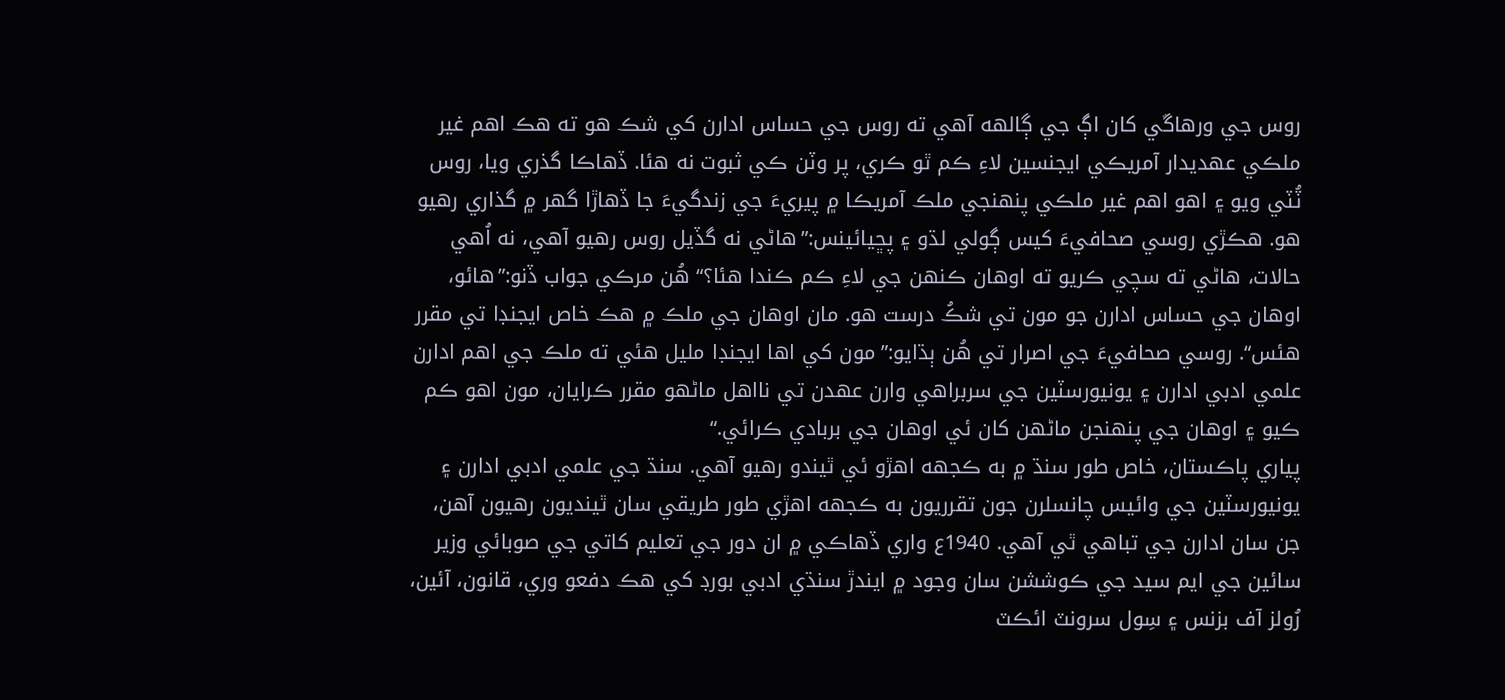روس جي ورهاڱي کان اڳ جي ڳالهه آهي ته روس جي حساس ادارن کي شڪ هو ته هڪ اهم غير ملڪي عهديدار آمريڪي ايجنسين لاءِ ڪم ٿو ڪري، پر وٽن ڪي ثبوت نه هئا. ڏهاڪا گذري ويا، روس ٽُٽي ويو ۽ اهو اهم غير ملڪي پنھنجي ملڪ آمريڪا ۾ پيريءَ جي زندگيءَ جا ڏهاڙا گهر ۾ گذاري رهيو هو. هڪڙي روسي صحافيءَ کيس ڳولي لڌو ۽ پڇيائينس:”هاڻي نه گڏيل روس رهيو آهي، نه اُهي حالات، هاڻي ته سچي ڪريو ته اوهان ڪنھن جي لاءِ ڪم ڪندا هئا؟“ هُن مرڪي جواب ڏنو:”هائو، اوهان جي حساس ادارن جو مون تي شڪُ درست هو. مان اوهان جي ملڪ ۾ هڪ خاص ايجنڊا تي مقرر هئس“. روسي صحافيءَ جي اصرار تي هُن ٻڌايو:”مون کي اها ايجنڊا مليل هئي ته ملڪ جي اهم ادارن علمي ادبي ادارن ۽ يونيورسٽين جي سربراهي وارن عھدن تي نااهل ماڻهو مقرر ڪرايان، مون اهو ڪم ڪيو ۽ اوهان جي پنھنجن ماڻهن کان ئي اوهان جي بربادي ڪرائي.“
پياري پاڪستان، خاص طور سنڌ ۾ به ڪجهه اهڙو ئي ٿيندو رهيو آهي. سنڌ جي علمي ادبي ادارن ۽ يونيورسٽين جي وائيس چانسلرن جون تقرريون به ڪجهه اهڙي طور طريقي سان ٿينديون رهيون آهن، جن سان ادارن جي تباهي ٿي آهي. 1940ع واري ڏهاڪي ۾ ان دور جي تعليم کاتي جي صوبائي وزير سائين جي ايم سيد جي ڪوششن سان وجود ۾ ايندڙ سنڌي ادبي بورڊ کي هڪ دفعو وري، قانون، آئين، رُولز آف بزنس ۽ سِول سرونٽ ائڪٽ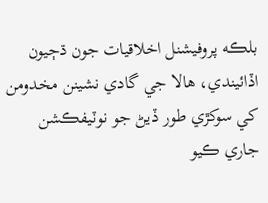بلڪه پروفيشنل اخلاقيات جون ڌڄيون اڏائيندي، هالا جي گادي نشينن مخدومن کي سوکڙي طور ڏيڻ جو نوٽيفڪشن جاري ڪيو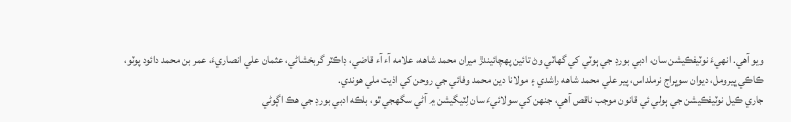ويو آهي. انهيءَ نوٽيفڪيشن سان، ادبي بورڊ جي ٻوٽي کي گهاٽي وڻ تائين پھچائيندڙ ميران محمد شاهه، علامه آء آء قاضي، ڊاڪٽر گربخشاڻي، عثمان علي انصاريءَ، عمر بن محمد دائود پوٽو، ڪاڪي ڀيرومل، ديوان سوڀراج نرملداس، پير علي محمد شاهه راشدي ۽ مولانا دين محمد وفائي جي روحن کي اذيت ملي هوندي.
جاري ڪيل نوٽيفڪيشن جي ٻولي ئي قانون موجب ناقص آهي، جنھن کي سولائيءَ سان لِٽيگيشن ۾ آڻي سگهجي ٿو، بلڪه ادبي بورڊ جي هڪ اڳوڻي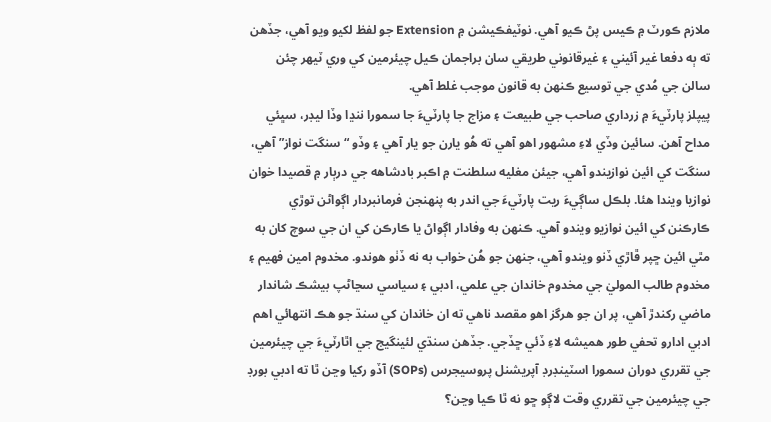ملازم ڪورٽ ۾ ڪيس پڻ ڪيو آهي. نوٽيفڪيشن ۾ Extension جو لفظ لکيو ويو آهي، جڏهن ته ٻه دفعا غير آئيني ۽ غيرقانوني طريقي سان براجمان ڪيل چيئرمين کي وري ٽيهر چئن سالن جي مُدي جي توسيع ڪنھن به قانون موجب غلط آهي.
پيپلز پارٽيءَ ۾ زرداري صاحب جي طبيعت ۽ مزاج جا پارٽيءَ جا سمورا ننڍا وڏا ليڊر، سڀئي مداح آهن. سائين وڏي لاءِ مشھور اهو آهي ته هُو يارن جو يار آهي ۽ وڏو “سنگت نواز” آهي، سنگت کي ائين نوازيندو آهي، جيئن مغليه سلطنت ۾ اڪبر بادشاهه جي درٻار ۾ قصيدا خوان نوازيا ويندا هئا. بلڪل ساڳيءَ ريت پارٽيءَ جي اندر به پنھنجن فرمانبردار اڳواڻن توڙي ڪارڪنن کي ائين نوازيو ويندو آهي. ڪنھن به وفادار اڳواڻ يا ڪارڪن کي ان جي سوچ کان به مٿي ائين ڇپر ڦاڙي ڏنو ويندو آهي، جنھن جو هُن خواب به نه ڏٺو هوندو. مخدوم امين فهيم ۽ مخدوم طالب الموليٰ جي مخدوم خاندان جي علمي، ادبي ۽ سياسي سڃاڻپ بيشڪ شاندار ماضي رکندڙ آهي، پر ان جو هرگز اهو مقصد ناهي ته ان خاندان کي سنڌ جو هڪ انتھائي اهم ادبي ادارو تحفي طور هميشه لاءِ ڏئي ڇڏجي. جڏهن سنڌي لئينگيج جي اٿارٽيءَ جي چيئرمين جي تقرري دوران سمورا اسٽينڊرڊ آپريشنل پروسيجرس (SOPs) آڏو رکيا وڃن ٿا ته ادبي بورڊ جي چيئرمين جي تقرري وقت لاڳو ڇو نه ٿا ڪيا وڃن؟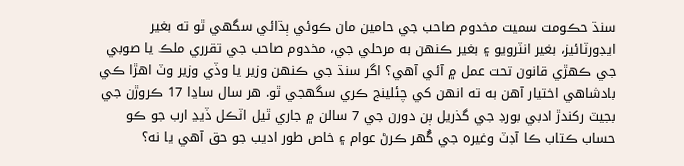سنڌ حڪومت سميت مخدوم صاحب جي حامين مان ڪوئي ٻڌائي سگهي ٿو ته بغير ايڊورٽائيز، بغير انٽرويو ۽ بغير ڪنھن به مرحلي جي، مخدوم صاحب جي تقرري ملڪ يا صوبي جي ڪھڙي قانون تحت عمل ۾ آئي آهي؟ اگر سنڌ جي ڪنھن وزير يا وڏي وزير وٽ اهڙا ڪي بادشاهي اختيار آهن به ته انهن کي چئلينج ڪري سگهجي ٿو. هر سال ساڍا 17 ڪروڙن جي بجيٽ رکندڙ ادبي بورڊ جي گذريل ٻن دورن جي 7 سالن ۾ جاري ٿيل اٽڪل ڏيڍ ارب جو ڪو حساب ڪتاب ڪا آڊٽ وغيره جي گُهر ڪرڻ عوام ۽ خاص طور اديب جو حق آهي يا نه؟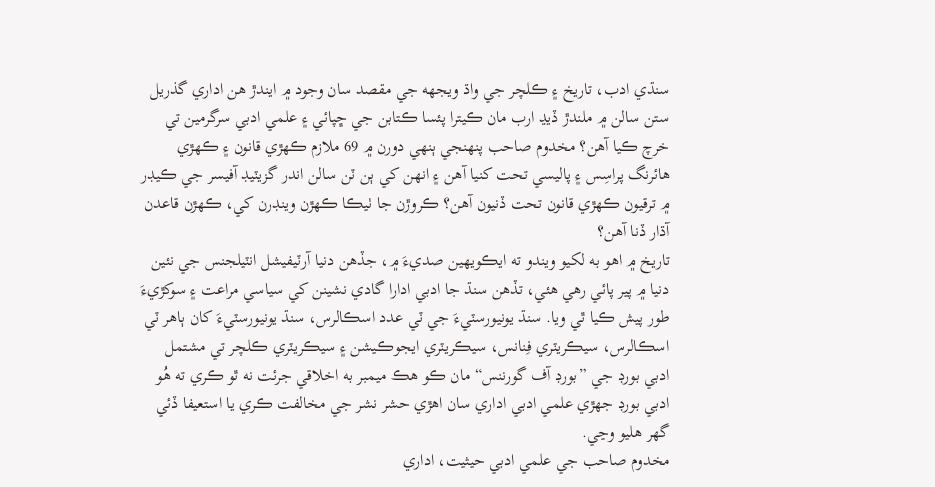سنڌي ادب، تاريخ ۽ ڪلچر جي واڌ ويجهه جي مقصد سان وجود ۾ ايندڙ هن اداري گذريل ستن سالن ۾ ملندڙ ڏيڍ ارب مان ڪيترا پئسا ڪتابن جي ڇپائي ۽ علمي ادبي سرگرمين تي خرچ ڪيا آهن؟ مخدوم صاحب پنھنجي ٻنهي دورن ۾ 69 ملازم ڪھڙي قانون ۽ ڪھڙي هائرنگ پراسِس ۽ پاليسي تحت کنيا آهن ۽ انهن کي ٻن ٽن سالن اندر گزيٽيڊ آفيسر جي ڪيڊر ۾ ترقيون ڪھڙي قانون تحت ڏنيون آهن؟ ڪروڙن جا ٺيڪا ڪهڙن وينڊرن کي، ڪهڙن قاعدن آڌار ڏنا آهن؟
تاريخ ۾ اهو به لکيو ويندو ته ايڪويهين صديءَ ۾، جڏهن دنيا آرٽيفيشل انٽيلجنس جي نئين دنيا ۾ پير پائي رهي هئي، تڏهن سنڌ جا ادبي ادارا گادي نشينن کي سياسي مراعت ۽ سوکڙيءَ طور پيش ڪيا ٿي ويا. سنڌ يونيورسٽيءَ جي ٽي عدد اسڪالرس، سنڌ يونيورسٽيءَ کان ٻاهر ٽي اسڪالرس، سيڪريٽري فِنانس، سيڪريٽري ايجوڪيشن ۽ سيڪريٽري ڪلچر تي مشتمل ادبي بورڊ جي ”بورڊ آف گورننس“ مان ڪو هڪ ميمبر به اخلاقي جرئت نه ٿو ڪري ته هُو ادبي بورڊ جھڙي علمي ادبي اداري سان اهڙي حشر نشر جي مخالفت ڪري يا استعيفا ڏئي گهر هليو وڃي.
مخدوم صاحب جي علمي ادبي حيثيت، اداري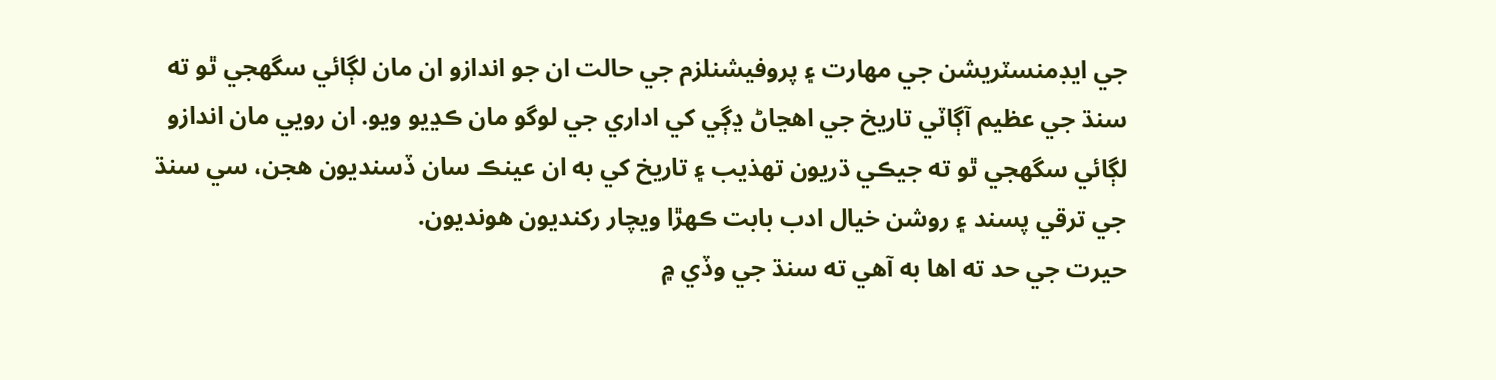جي ايڊمنسٽريشن جي مھارت ۽ پروفيشنلزم جي حالت ان جو اندازو ان مان لڳائي سگهجي ٿو ته سنڌ جي عظيم آڳاٽي تاريخ جي اهڃاڻ ڍڳي کي اداري جي لوگو مان ڪڍيو ويو. ان رويي مان اندازو لڳائي سگهجي ٿو ته جيڪي ڌريون تهذيب ۽ تاريخ کي به ان عينڪ سان ڏسنديون هجن، سي سنڌ جي ترقي پسند ۽ روشن خيال ادب بابت ڪھڙا ويچار رکنديون هونديون.
حيرت جي حد ته اها به آهي ته سنڌ جي وڏي ۾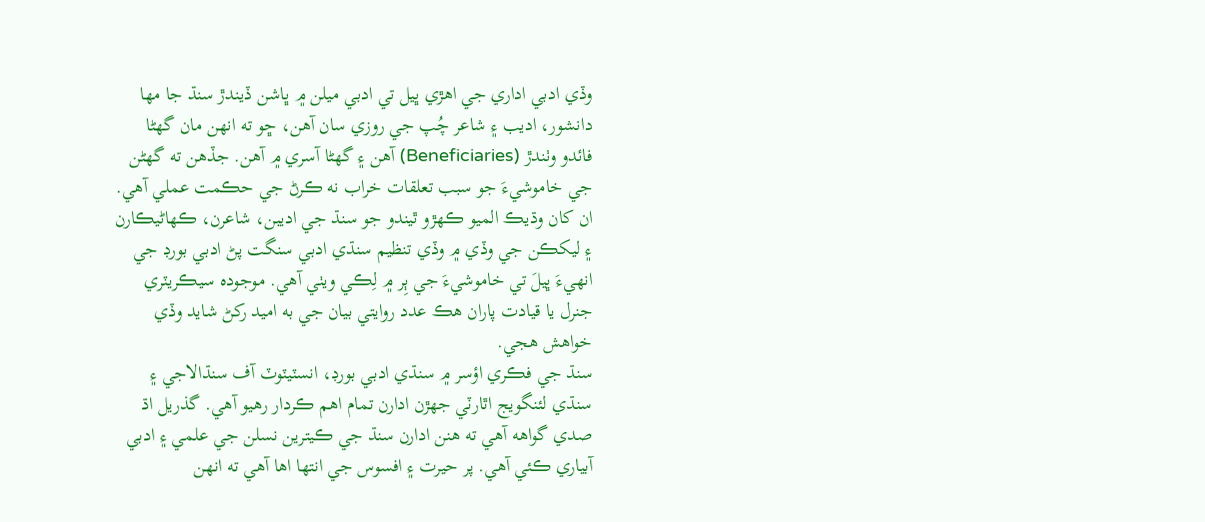وڏي ادبي اداري جي اهڙي ڀيل تي ادبي ميلن ۾ ڀاشن ڏيندڙ سنڌ جا مھا دانشور، اديب ۽ شاعر چُپ جي روزي سان آهن، ڇو ته انهن مان گهڻا فائدو وٺندڙ (Beneficiaries) آهن ۽ گهڻا آسري ۾ آهن. جڏهن ته گهڻن جي خاموشيءَ جو سبب تعلقات خراب نه ڪرڻ جي حڪمت عملي آهي. ان کان وڌيڪ الميو ڪھڙو ٿيندو جو سنڌ جي اديبن، شاعرن، ڪهاڻيڪارن ۽ ليکڪن جي وڏي ۾ وڏي تنظيم سنڌي ادبي سنگت پڻ ادبي بورڊ جي انهيءَ ڀيلَ تي خاموشيءَ جي ٻِر ۾ لِڪي ويٺي آهي. موجوده سيڪريٽري جنرل يا قيادت پاران هڪ عدد روايتي بيان جي به اميد رکڻ شايد وڏي خواهش هجي.
سنڌ جي فڪري اؤسر ۾ سنڌي ادبي بورڊ، انسٽيٽوٽ آف سنڌالاجي ۽ سنڌي لئنگويج اٿارٽي جھڙن ادارن تمام اهم ڪردار رهيو آهي. گذريل اڌ صدي گواهه آهي ته هنن ادارن سنڌ جي ڪيترين نسلن جي علمي ۽ ادبي آبياري ڪئي آهي. پر حيرت ۽ افسوس جي انتھا اها آهي ته انهن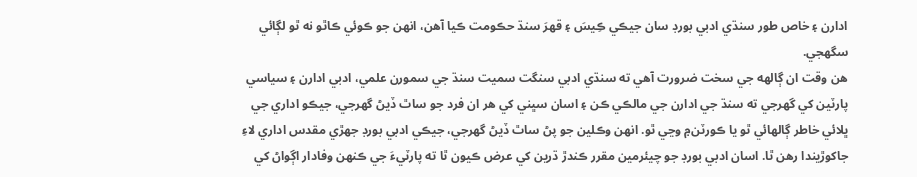ادارن ۽ خاص طور سنڌي ادبي بورڊ سان جيڪي ڪِيسَ ۽ قھرَ سنڌ حڪومت ڪيا آهن، انهن جو ڪوئي ڪاٿو نه ٿو لڳائي سگهجي.
هن وقت ان ڳالهه جي سخت ضرورت آهي ته سنڌي ادبي سنگت سميت سنڌ جي سمورن علمي، ادبي ادارن ۽ سياسي پارٽين کي گهرجي ته سنڌ جي ادارن جي مالڪي ڪن ۽ اسان سڀني کي هر ان فرد جو ساٿ ڏيڻ گهرجي، جيڪو اداري جي ڀلائي خاطر ڳالهائي ٿو يا ڪورٽن۾ وڃي ٿو. انهن وڪلين جو پڻ ساٿ ڏيڻ گهرجي، جيڪي ادبي بورڊ جھڙي مقدس اداري لاءِ جاکوڙيندا رهن ٿا. اسان ادبي بورڊ جو چيئرمين مقرر ڪندڙ ڌرين کي عرض ڪيون ٿا ته پارٽيءَ جي ڪنھن وفادار اڳواڻ کي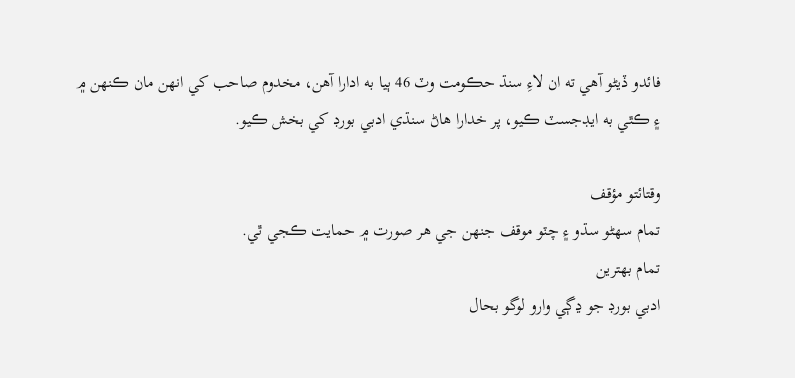فائدو ڏيڻو آهي ته ان لاءِ سنڌ حڪومت وٽ 46 ٻيا به ادارا آهن، مخدوم صاحب کي انهن مان ڪنھن ۾ ۽ ڪٿي به ايڊجسٽ ڪيو، پر خدارا هاڻ سنڌي ادبي بورڊ کي بخش ڪيو.

وقتائتو مؤقف
تمام سهڻو سڌو ۽ چٽو موقف جنهن جي هر صورت ۾ حمايت ڪجي ٿي.
تمام بھترين
ادبي بورڊ جو ڍڳي وارو لوگو بحال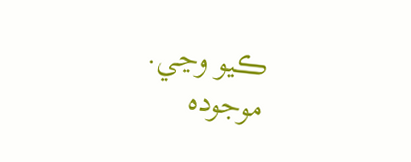ڪيو وڃي.
موجوده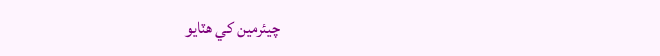چيئرمين کي ھٽايو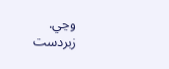وڃي.
زبردست